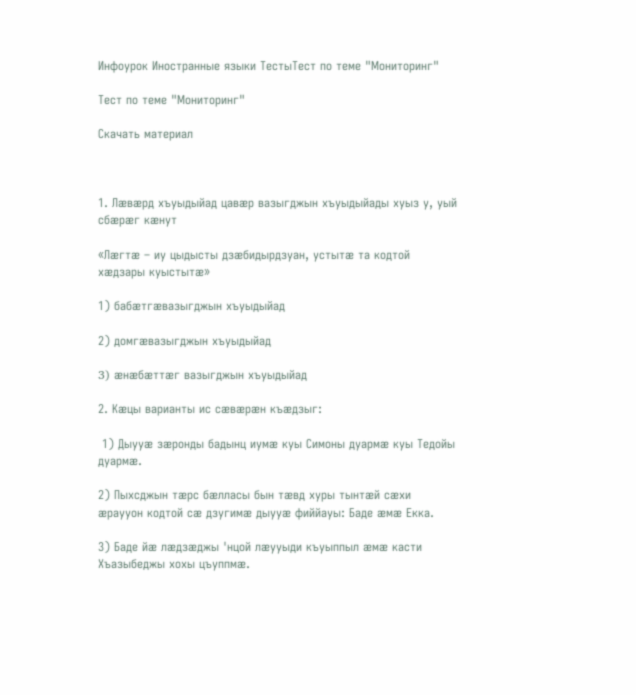Инфоурок Иностранные языки ТестыТест по теме "Мониторинг"

Тест по теме "Мониторинг"

Скачать материал



1. Лæвæрд хъуыдыйад цавæр вазыгджын хъуыдыйады хуыз у, уый сбæрæг кæнут

«Лæгтæ – иу цыдысты дзæбидырдзуан, устытæ та кодтой хæдзары куыстытæ»

1) бабæтгæвазыгджын хъуыдыйад

2) домгæвазыгджын хъуыдыйад

3) æнæбæттæг вазыгджын хъуыдыйад

2. Кæцы варианты ис сæвæрæн къæдзыг:

 1) Дыууæ зæронды бадынц иумæ куы Симоны дуармæ куы Тедойы дуармæ.

2) Пыхсджын тæрс бæлласы бын тæвд хуры тынтæй сæхи æраууон кодтой сæ дзугимæ дыууæ фиййауы: Баде æмæ Екка.

3) Баде йæ лæдзæджы 'нцой лæууыди къуыппыл æмæ касти Хъазыбеджы хохы цъуппмæ.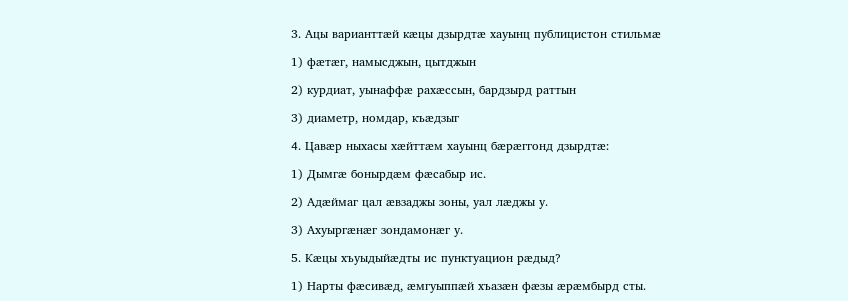3. Ацы варианттæй кæцы дзырдтæ хауынц публицистон стильмæ

1) фæтæг, намысджын, цытджын

2) курдиат, уынаффæ рахæссын, бардзырд раттын

3) диаметр, номдар, къæдзыг

4. Цавæр ныхасы хæйттæм хауынц бæрæггонд дзырдтæ:

1) Дымгæ бонырдæм фæсабыр ис.

2) Адæймаг цал æвзаджы зоны, уал лæджы у.

3) Ахуыргæнæг зондамонæг у.

5. Кæцы хъуыдыйæдты ис пунктуацион рæдыд?

1) Нарты фæсивæд, æмгуыппæй хъазæн фæзы æрæмбырд сты.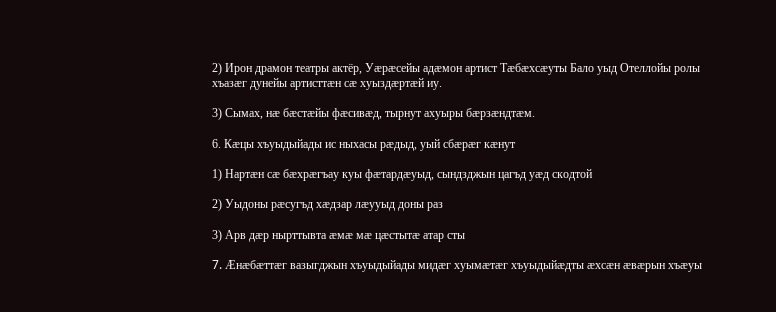2) Ирон драмон театры актёр, Уæрæсейы адæмон артист Тæбæхсæуты Бало уыд Отеллойы ролы хъазæг дунейы артисттæн сæ хуыздæртæй иу.

3) Сымах, нæ бæстæйы фæсивæд, тырнут ахуыры бæрзæндтæм.

6. Кæцы хъуыдыйады ис ныхасы рæдыд, уый сбæрæг кæнут

1) Нартæн сæ бæхрæгъау куы фæтардæуыд, сындзджын цагъд уæд скодтой

2) Уыдоны рæсугъд хæдзар лæууыд доны раз

3) Арв дæр нырттывта æмæ мæ цæстытæ атар сты

7. Æнæбæттæг вазыгджын хъуыдыйады мидæг хуымæтæг хъуыдыйæдты æхсæн æвæрын хъæуы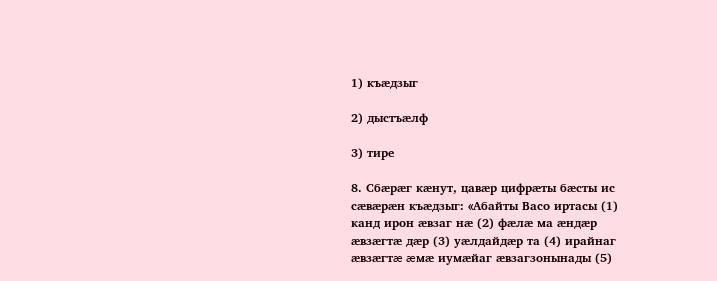1) къæдзыг

2) дыстъæлф

3) тире

8. Сбæрæг кæнут, цавæр цифрæты бæсты ис сæвæрæн къæдзыг: «Абайты Васо иртасы (1) канд ирон æвзаг нæ (2) фæлæ ма æндæр æвзæгтæ дæр (3) уæлдайдæр та (4) ирайнаг æвзæгтæ æмæ иумæйаг æвзагзонынады (5)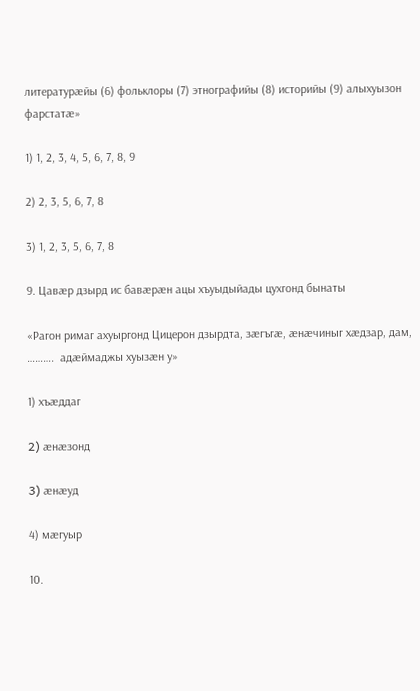литературæйы (6) фольклоры (7) этнографийы (8) историйы (9) алыхуызон фарстатæ»

1) 1, 2, 3, 4, 5, 6, 7, 8, 9

2) 2, 3, 5, 6, 7, 8

3) 1, 2, 3, 5, 6, 7, 8

9. Цавæр дзырд ис бавæрæн ацы хъуыдыйады цухгонд бынаты

«Рагон римаг ахуыргонд Цицерон дзырдта, зæгъгæ, æнæчиныг хæдзар, дам, ……….  адæймаджы хуызæн у»

1) хъæддаг

2) æнæзонд

3) æнæуд

4) мæгуыр

10.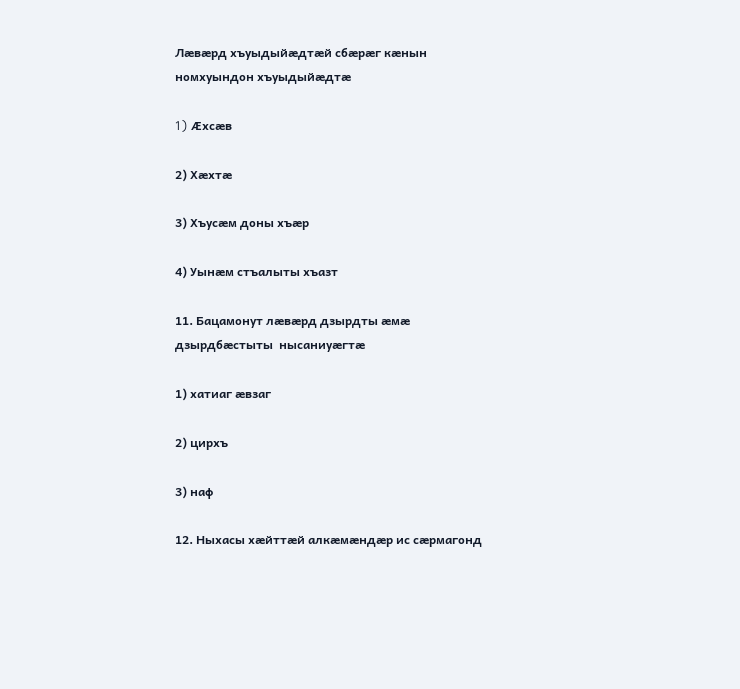Лæвæрд хъуыдыйæдтæй сбæрæг кæнын номхуындон хъуыдыйæдтæ

1) Æхсæв

2) Хæхтæ

3) Хъусæм доны хъæр

4) Уынæм стъалыты хъазт

11. Бацамонут лæвæрд дзырдты æмæ дзырдбæстыты  нысаниуæгтæ

1) хатиаг æвзаг

2) цирхъ

3) наф

12. Ныхасы хæйттæй алкæмæндæр ис сæрмагонд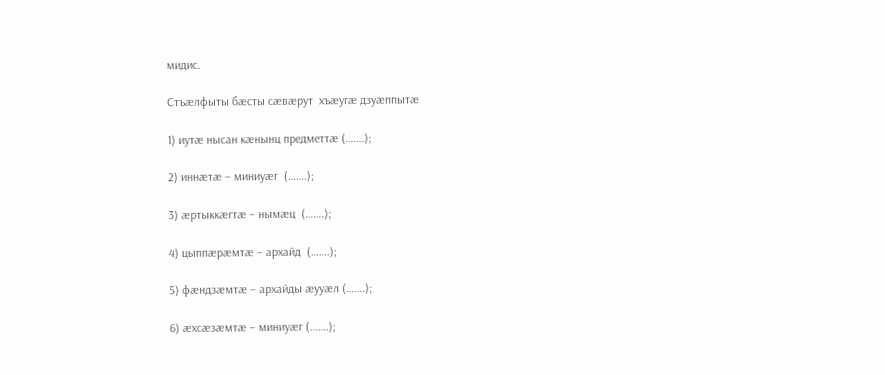мидис.

Стъæлфыты бæсты сæвæрут  хъæугæ дзуæппытæ

1) иутæ нысан кæнынц предметтæ (…….);

2) иннæтæ – миниуæг  (…….);

3) æртыккæгтæ – нымæц  (…….);

4) цыппæрæмтæ – архайд  (…….);

5) фæндзæмтæ – архайды æууæл (…….);

6) æхсæзæмтæ – миниуæг (…….);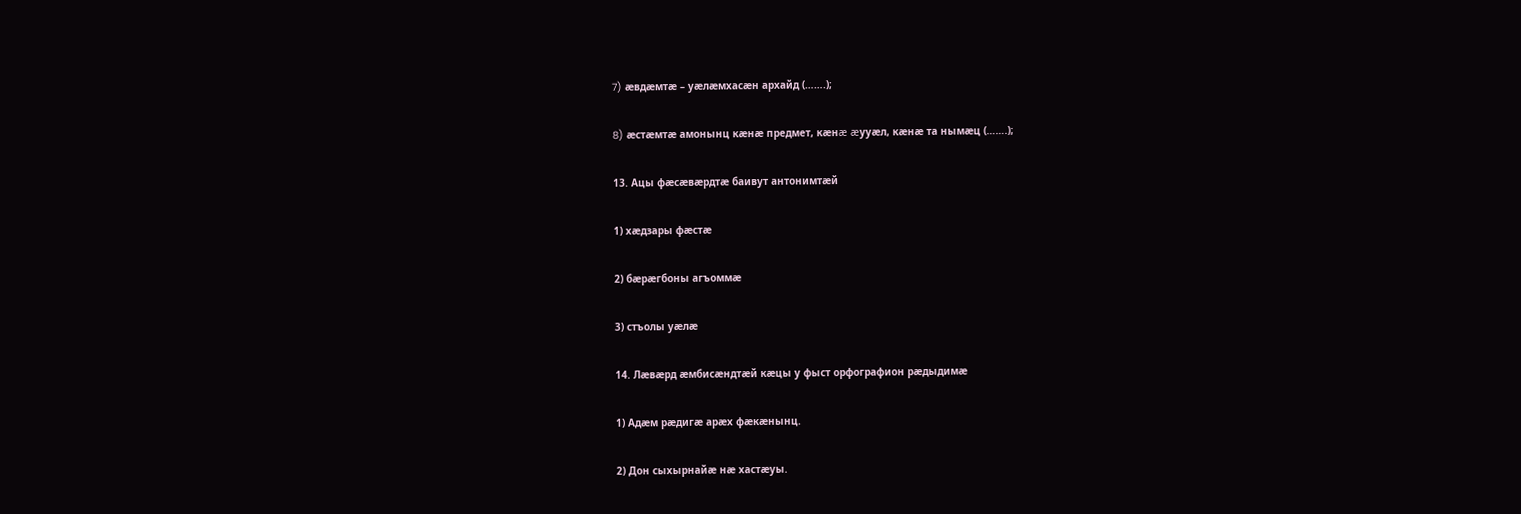7) æвдæмтæ – уæлæмхасæн архайд (…….);

8) æстæмтæ амонынц кæнæ предмет, кæнæ æууæл, кæнæ та нымæц (…….);

13. Ацы фæсæвæрдтæ баивут антонимтæй

1) хæдзары фæстæ

2) бæрæгбоны агъоммæ

3) стъолы уæлæ

14. Лæвæрд æмбисæндтæй кæцы у фыст орфографион рæдыдимæ

1) Адæм рæдигæ арæх фæкæнынц.

2) Дон сыхырнайæ нæ хастæуы.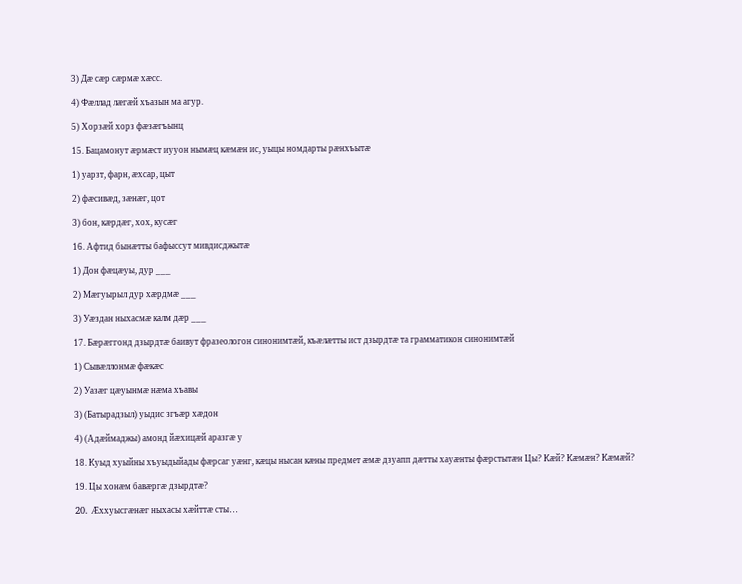3) Дæ сæр сæрмæ хæсс.

4) Фæллад лæгæй хъазын ма агур.

5) Хорзæй хорз фæзæгъынц

15. Бацамонут æрмæст иууон нымæц кæмæн ис, уыцы номдарты рæнхъытæ

1) уарзт, фарн, æхсар, цыт

2) фæсивæд, зæнæг, цот

3) бон, кæрдæг, хох, кусæг

16. Афтид бынæтты бафыссут мивдисджытæ

1) Дон фæцæуы, дур ___

2) Мæгуырыл дур хæрдмæ ___

3) Уæздан ныхасмæ калм дæр ___

17. Бæрæггонд дзырдтæ баивут фразеологон синонимтæй, къæлæтты ист дзырдтæ та грамматикон синонимтæй

1) Сывæллонмæ фæкæс

2) Уазæг цæуынмæ нæма хъавы

3) (Батырадзыл) уыдис згъæр хæдон

4) (Адæймаджы) амонд йæхицæй аразгæ у

18. Куыд хуыйны хъуыдыйады фæрсаг уæнг, кæцы нысан кæны предмет æмæ дзуапп дæтты хауæнты фæрстытæн Цы? Кæй? Кæмæн? Кæмæй?

19. Цы хонæм бавæргæ дзырдтæ?

20. Æххуысгæнæг ныхасы хæйттæ сты…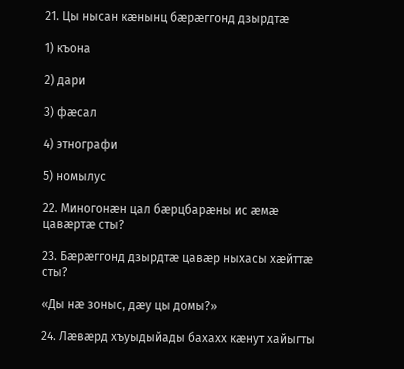21. Цы нысан кæнынц бæрæггонд дзырдтæ

1) къона

2) дари

3) фæсал

4) этнографи

5) номылус

22. Миногонæн цал бæрцбарæны ис æмæ цавæртæ сты?

23. Бæрæггонд дзырдтæ цавæр ныхасы хæйттæ сты?

«Ды нæ зоныс, дæу цы домы?»

24. Лæвæрд хъуыдыйады бахахх кæнут хайыгты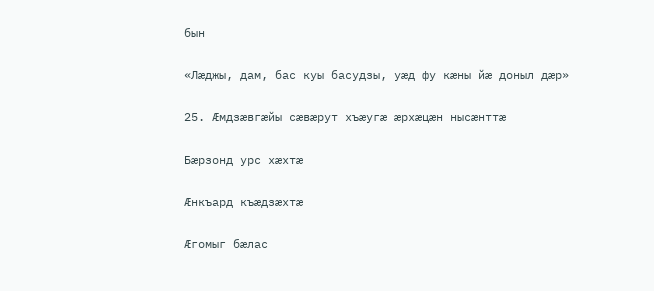бын

«Лæджы, дам, бас куы басудзы, уæд фу кæны йæ доныл дæр»

25. Æмдзæвгæйы сæвæрут хъæугæ æрхæцæн нысæнттæ

Бæрзонд урс хæхтæ

Æнкъард къæдзæхтæ

Æгомыг бæлас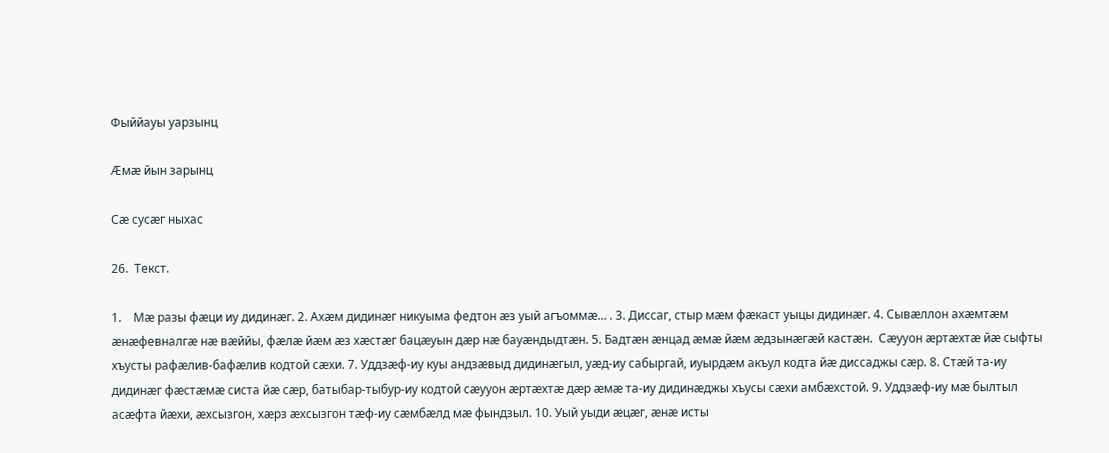Фыййауы уарзынц

Æмæ йын зарынц

Сæ сусæг ныхас

26.  Текст.

1.    Мæ разы фæци иу дидинæг. 2. Ахæм дидинæг никуыма федтон æз уый агъоммæ… . 3. Диссаг, стыр мæм фæкаст уыцы дидинæг. 4. Сывæллон ахæмтæм æнæфевналгæ нæ вæййы, фæлæ йæм æз хæстæг бацæуын дæр нæ бауæндыдтæн. 5. Бадтæн æнцад æмæ йæм æдзынæгæй кастæн.  Сæууон æртæхтæ йæ сыфты хъусты рафæлив-бафæлив кодтой сæхи. 7. Уддзæф-иу куы андзæвыд дидинæгыл, уæд-иу сабыргай, иуырдæм акъул кодта йæ диссаджы сæр. 8. Стæй та-иу дидинæг фæстæмæ систа йæ сæр, батыбар-тыбур-иу кодтой сæууон æртæхтæ дæр æмæ та-иу дидинæджы хъусы сæхи амбæхстой. 9. Уддзæф-иу мæ былтыл асæфта йæхи, æхсызгон, хæрз æхсызгон тæф-иу сæмбæлд мæ фындзыл. 10. Уый уыди æцæг, æнæ исты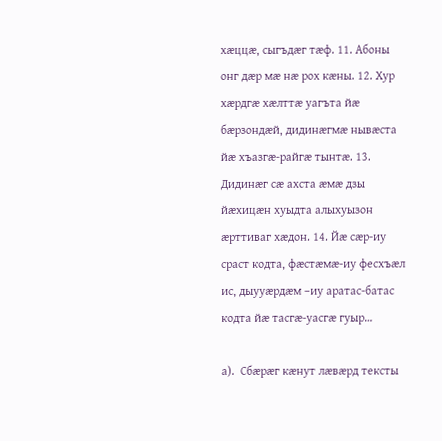хæццæ, сыгъдæг тæф. 11. Абоны онг дæр мæ нæ рох кæны. 12. Хур хæрдгæ хæлттæ уагъта йæ бæрзондæй, дидинæгмæ нывæста йæ хъазгæ-райгæ тынтæ. 13. Дидинæг сæ ахста æмæ дзы йæхицæн хуыдта алыхуызон æрттиваг хæдон. 14. Йæ сæр-иу сраст кодта, фæстæмæ-иу фесхъæл ис, дыууæрдæм –иу аратас-батас кодта йæ тасгæ-уасгæ гуыр…

а).  Сбæрæг кæнут лæвæрд тексты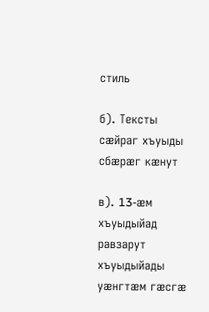стиль

б). Тексты сæйраг хъуыды сбæрæг кæнут

в). 13-æм хъуыдыйад равзарут хъуыдыйады уæнгтæм гæсгæ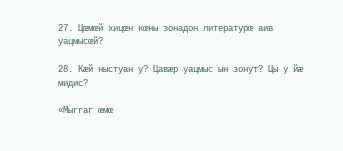27. Цœмœй хицœн кœны зонадон литературœ аив уацмысœй?

28. Кæй ныстуан у? Цавæр уацмыс ын зонут? Цы у йæ мидис?

«Мыггаг œмœ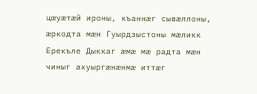цœуæтæй ироны, къаннæг сывæллоны, æркодта мæн Гуырдзыстоны мæликк Ерекъле Дыккаг æмæ мæ радта мæн чиныг ахуыргæнæнмæ иттæг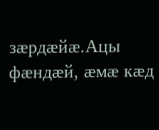зæрдæйæ.Ацы фæндæй, æмæ кæд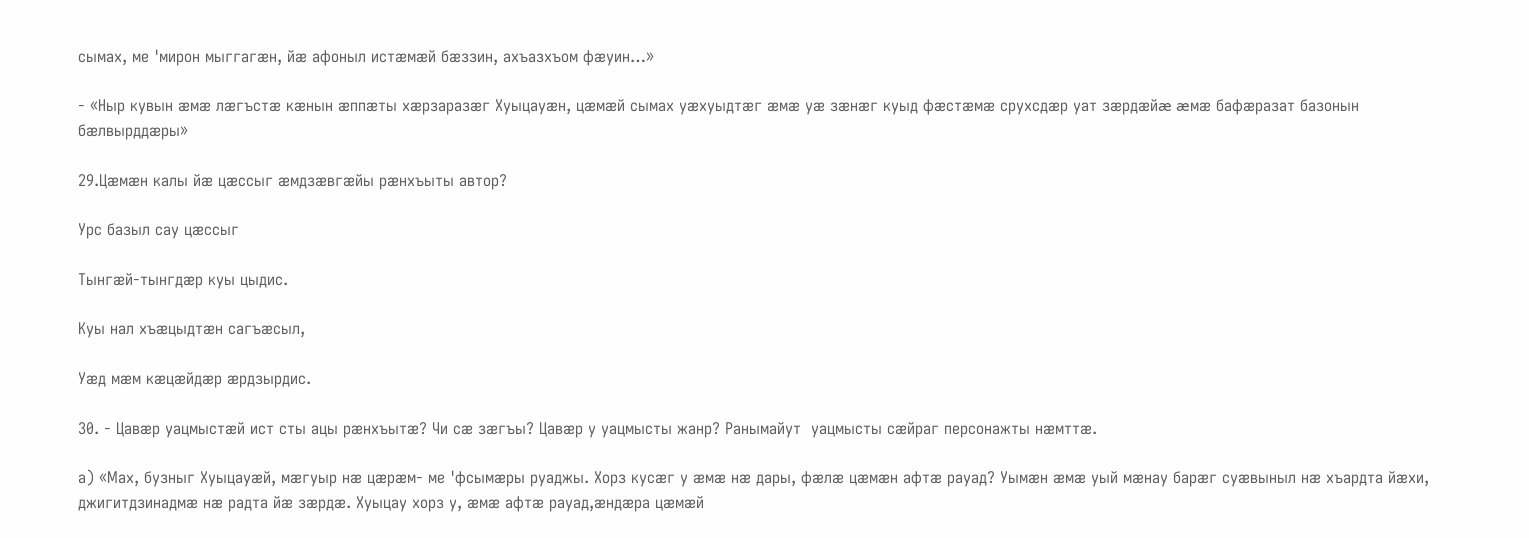сымах, ме 'мирон мыггагæн, йæ афоныл истæмæй бæззин, ахъазхъом фæуин…»

- «Ныр кувын æмæ лæгъстæ кæнын æппæты хæрзаразæг Хуыцауæн, цæмæй сымах уæхуыдтæг æмæ уæ зæнæг куыд фæстæмæ срухсдæр уат зæрдæйæ æмæ бафæразат базонын бæлвырддæры»

29.Цæмæн калы йæ цæссыг æмдзæвгæйы рæнхъыты автор?

Урс базыл сау цæссыг

Тынгæй-тынгдæр куы цыдис.

Куы нал хъæцыдтæн сагъæсыл,

Уæд мæм кæцæйдæр æрдзырдис.

30. - Цавæр уацмыстæй ист сты ацы рæнхъытæ? Чи сæ зæгъы? Цавæр у уацмысты жанр? Ранымайут  уацмысты сæйраг персонажты нæмттæ.

а) «Мах, бузныг Хуыцауæй, мæгуыр нæ цæрæм- ме 'фсымæры руаджы. Хорз кусæг у æмæ нæ дары, фæлæ цæмæн афтæ рауад? Уымæн æмæ уый мæнау барæг суæвыныл нæ хъардта йæхи, джигитдзинадмæ нæ радта йæ зæрдæ. Хуыцау хорз у, æмæ афтæ рауад,æндæра цæмæй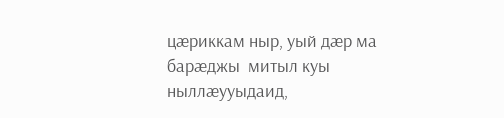цæриккам ныр, уый дæр ма барæджы  митыл куы ныллæууыдаид,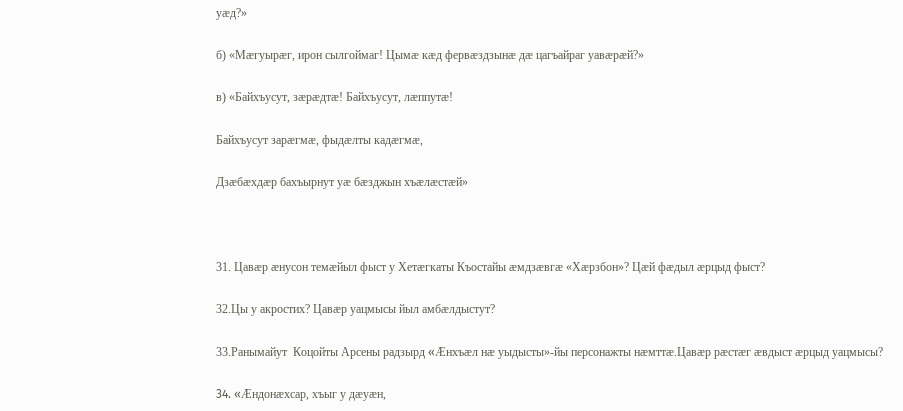уæд?»

б) «Мæгуырæг, ирон сылгоймаг! Цымæ кæд фервæздзынæ дæ цагъайраг уавæрæй?»

в) «Байхъусут, зæрæдтæ! Байхъусут, лæппутæ!

Байхъусут зарæгмæ, фыдæлты кадæгмæ,

Дзæбæхдæр бахъырнут уæ бæзджын хъæлæстæй»



31. Цавæр æнусон темæйыл фыст у Хетæгкаты Къостайы æмдзæвгæ «Хæрзбон»? Цæй фæдыл æрцыд фыст?

32.Цы у акростих? Цавæр уацмысы йыл амбæлдыстут?

33.Ранымайут  Коцойты Арсены радзырд «Æнхъæл нæ уыдысты»-йы персонажты нæмттæ.Цавæр рæстæг æвдыст æрцыд уацмысы?

34. «Æндонæхсар, хъыг у дæуæн,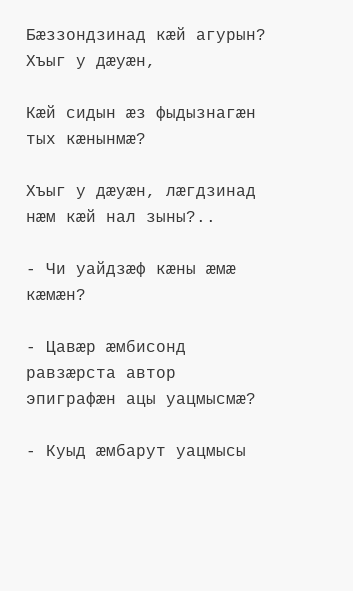Бæззондзинад кæй агурын? Хъыг у дæуæн,

Кæй сидын æз фыдызнагæн тых кæнынмæ?

Хъыг у дæуæн, лæгдзинад нæм кæй нал зыны?..

- Чи уайдзæф кæны æмæ кæмæн?

- Цавæр æмбисонд равзæрста автор эпиграфæн ацы уацмысмæ?

- Куыд æмбарут уацмысы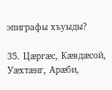эпиграфы хъуыды?

35. Цæргæс, Кæвдæсой, Уæхтæнг, Арæби,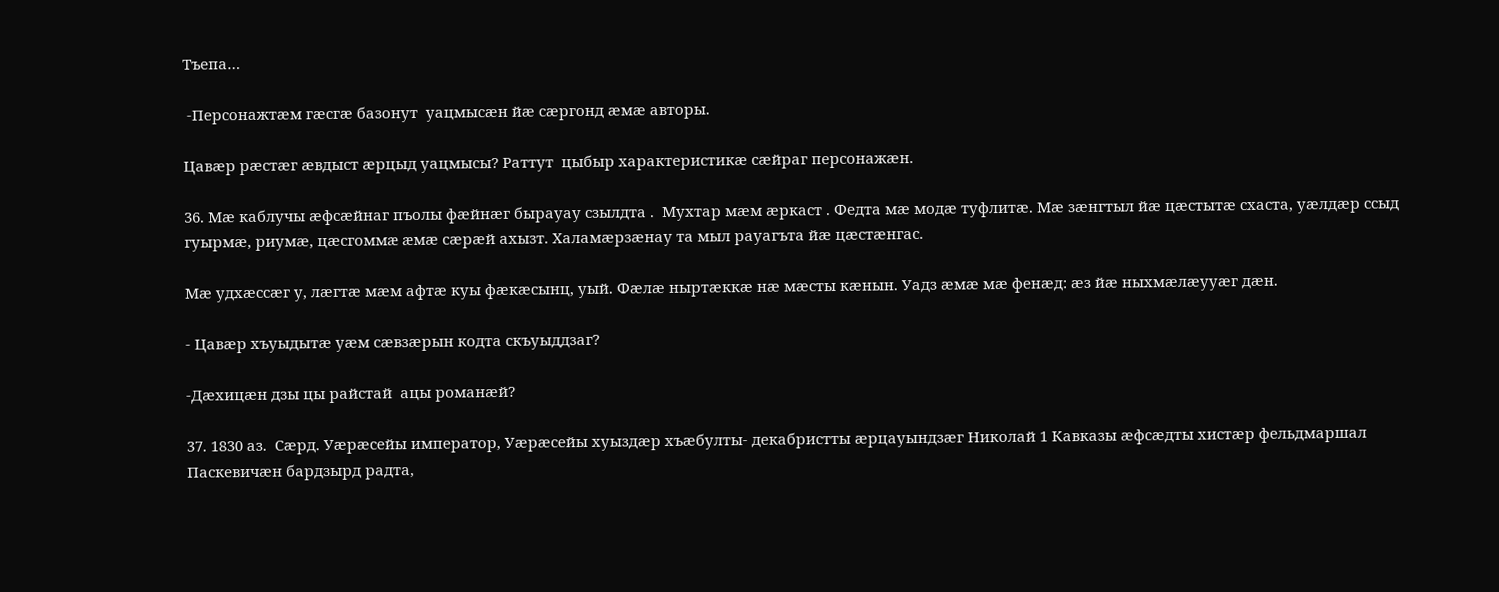Тъепа…

 -Персонажтæм гæсгæ базонут  уацмысæн йæ сæргонд æмæ авторы.

Цавæр рæстæг æвдыст æрцыд уацмысы? Раттут  цыбыр характеристикæ сæйраг персонажæн.

36. Мæ каблучы æфсæйнаг пъолы фæйнæг бырауау сзылдта .  Мухтар мæм æркаст . Федта мæ модæ туфлитæ. Мæ зæнгтыл йæ цæстытæ схаста, уæлдæр ссыд гуырмæ, риумæ, цæсгоммæ æмæ сæрæй ахызт. Халамæрзæнау та мыл рауагъта йæ цæстæнгас.

Мæ удхæссæг у, лæгтæ мæм афтæ куы фæкæсынц, уый. Фæлæ ныртæккæ нæ мæсты кæнын. Уадз æмæ мæ фенæд: æз йæ ныхмæлæууæг дæн.

- Цавæр хъуыдытæ уæм сæвзæрын кодта скъуыддзаг?

-Дæхицæн дзы цы райстай  ацы романæй?

37. 1830 аз.  Сæрд. Уæрæсейы император, Уæрæсейы хуыздæр хъæбулты- декабристты æрцауындзæг Николай 1 Кавказы æфсæдты хистæр фельдмаршал Паскевичæн бардзырд радта,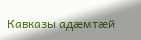Кавказы адæмтæй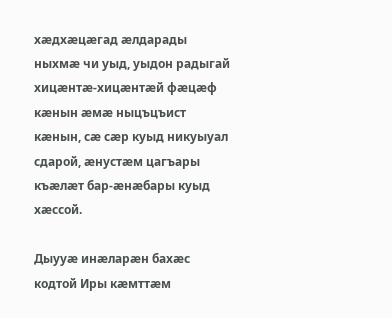хæдхæцæгад æлдарады ныхмæ чи уыд, уыдон радыгай хицæнтæ-хицæнтæй фæцæф кæнын æмæ ныцъцъист кæнын, сæ сæр куыд никуыуал сдарой, æнустæм цагъары къæлæт бар-æнæбары куыд хæссой.

Дыууæ инæларæн бахæс кодтой Иры кæмттæм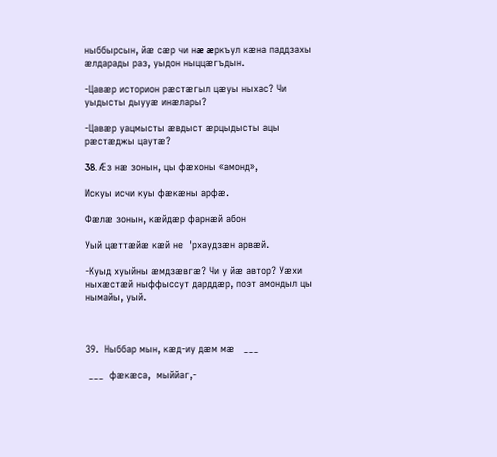ныббырсын, йæ сæр чи нæ æркъул кæна паддзахы æлдарады раз, уыдон ныццæгъдын.

-Цавæр историон рæстæгыл цæуы ныхас? Чи уыдысты дыууæ инæлары?

-Цавæр уацмысты æвдыст æрцыдысты ацы рæстæджы цаутæ?

38. Æз нæ зонын, цы фæхоны «амонд»,

Искуы исчи куы фæкæны арфæ.

Фæлæ зонын, кæйдæр фарнæй абон

Уый цæттæйæ кæй не  'рхаудзæн арвæй.

-Куыд хуыйны æмдзæвгæ? Чи у йæ автор? Уæхи ныхæстæй ныффыссут дарддæр, поэт амондыл цы нымайы, уый.



39.  Ныббар мын, кæд-иу дæм мæ   ___

 ___  фæкæса,  мыййаг,-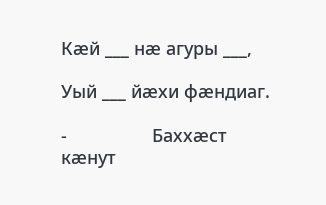Кæй ___ нæ агуры ___,

Уый ___ йæхи фæндиаг.

-                 Баххæст кæнут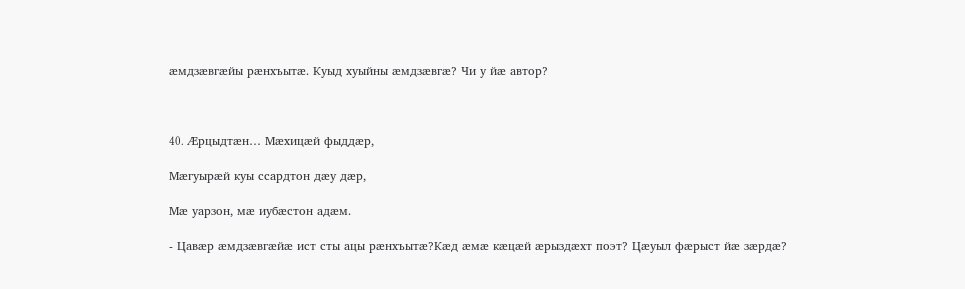æмдзæвгæйы рæнхъытæ. Куыд хуыйны æмдзæвгæ? Чи у йæ автор?



40. Æрцыдтæн… Мæхицæй фыддæр,

Мæгуырæй куы ссардтон дæу дæр,

Мæ уарзон, мæ иубæстон адæм.

- Цавæр æмдзæвгæйæ ист сты ацы рæнхъытæ?Кæд æмæ кæцæй æрыздæхт поэт? Цæуыл фæрыст йæ зæрдæ?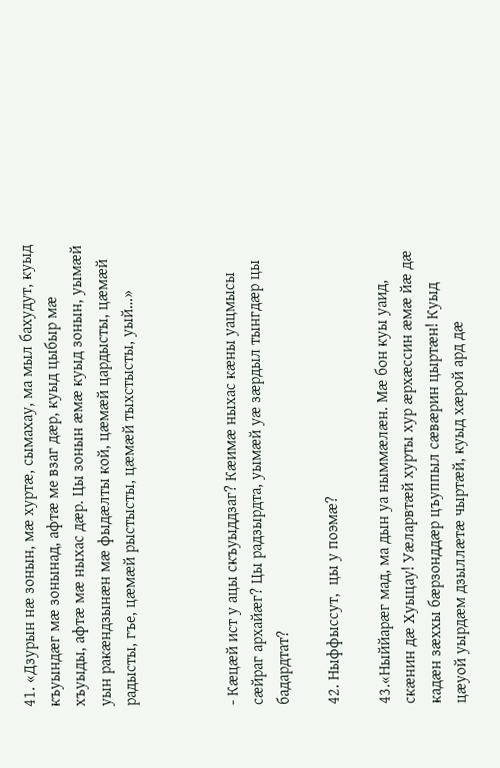41. «Дзурын нæ зонын, мæ хуртæ, сымахау, ма мыл бахудут, куыд къуындæг мæ зонынад, афтæ ме взаг дæр, куыд цыбыр мæ хъуыды, афтæ мæ ныхас дæр. Цы зонын æмæ куыд зонын, уымæй уын ракæндзынæн мæ фыдæлты кой, цæмæй цардысты, цæмæй радысты, гъе, цæмæй рыстысты, цæмæй тыхстысты, уый…»



- Кæцæй ист у ацы скъуыддзаг? Кæимæ ныхас кæны уацмысы сæйраг архайæг? Цы радзырдта, уымæй уæ зæрдыл тынгдæр цы бадардтат?

42. Ныффыссут,  цы у поэмæ?

43.«Ныййарæг мад, ма дын уа ныммæлæн. Мæ бон куы уаид, скæнин дæ Хуыцау! Уæларвтæй хурты хур æрхæссин æмæ йæ дæ кадæн зæххы бæрзонддæр цъуппыл сæвæрин цыртæн! Куыд цæуой уырдæм дзыллæтæ чыртæй, куыд хæрой ард дæ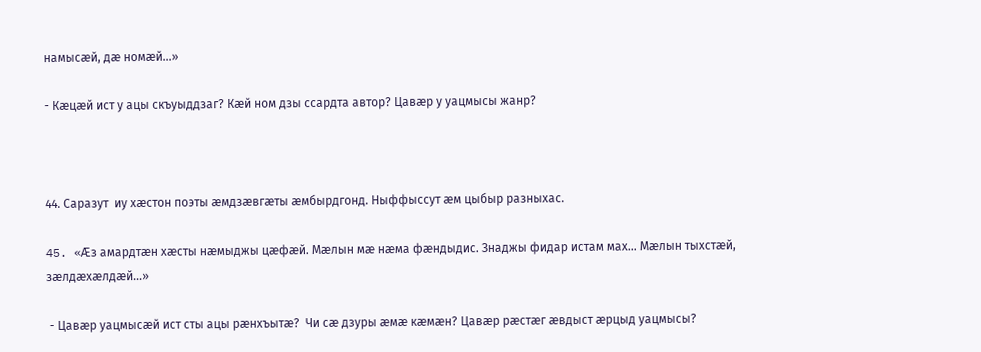намысæй, дæ номæй…»

- Кæцæй ист у ацы скъуыддзаг? Кæй ном дзы ссардта автор? Цавæр у уацмысы жанр?



44. Саразут  иу хæстон поэты æмдзæвгæты æмбырдгонд. Ныффыссут æм цыбыр разныхас.

45. «Æз амардтæн хæсты нæмыджы цæфæй. Мæлын мæ нæма фæндыдис. Знаджы фидар истам мах… Мæлын тыхстæй, зæлдæхæлдæй…»

 - Цавæр уацмысæй ист сты ацы рæнхъытæ?  Чи сæ дзуры æмæ кæмæн? Цавæр рæстæг æвдыст æрцыд уацмысы?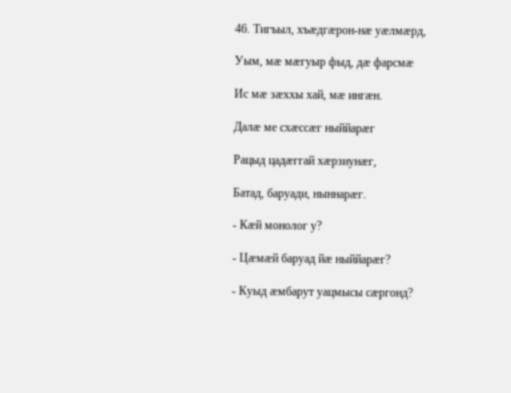46. Тигъыл, хъæдгæрон-нæ уæлмæрд,

Уым, мæ мæгуыр фыд, дæ фарсмæ

Ис мæ зæххы хай, мæ ингæн.

Далæ ме схæссæг ныййарæг

Рацыд цадæггай хæрзиунæг,

Батад, баруади, ныннарæг.

- Кæй монолог у?

- Цæмæй баруад йæ ныййарæг?

- Куыд æмбарут уацмысы сæргонд?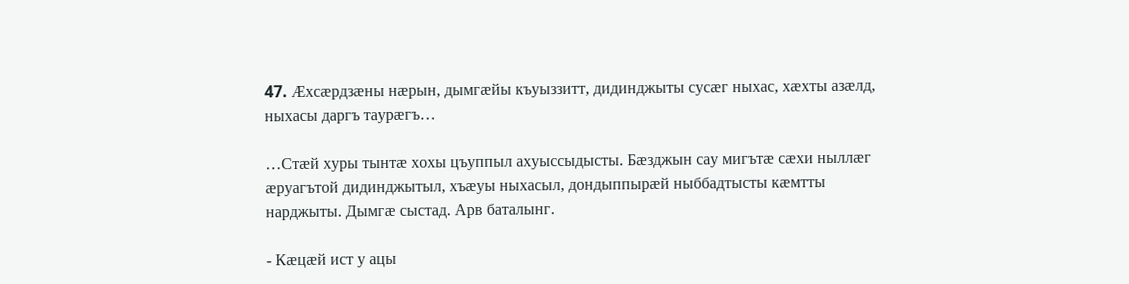47. Æхсæрдзæны нæрын, дымгæйы къуыззитт, дидинджыты сусæг ныхас, хæхты азæлд, ныхасы даргъ таурæгъ…

…Стæй хуры тынтæ хохы цъуппыл ахуыссыдысты. Бæзджын сау мигътæ сæхи ныллæг æруагътой дидинджытыл, хъæуы ныхасыл, дондыппырæй ныббадтысты кæмтты нарджыты. Дымгæ сыстад. Арв баталынг.

- Кæцæй ист у ацы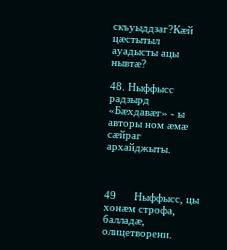скъуыддзаг?Кæй цæстытыл ауадысты ацы нывтæ?

48. Ныффысс радзырд «Бæхдавæг» - ы авторы ном æмæ сæйраг архайджыты.



49      Ныффысс, цы хонæм строфа, балладæ, олицетворени.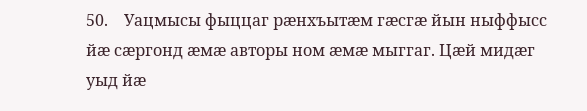50.    Уацмысы фыццаг рæнхъытæм гæсгæ йын ныффысс йæ сæргонд æмæ авторы ном æмæ мыггаг. Цæй мидæг уыд йæ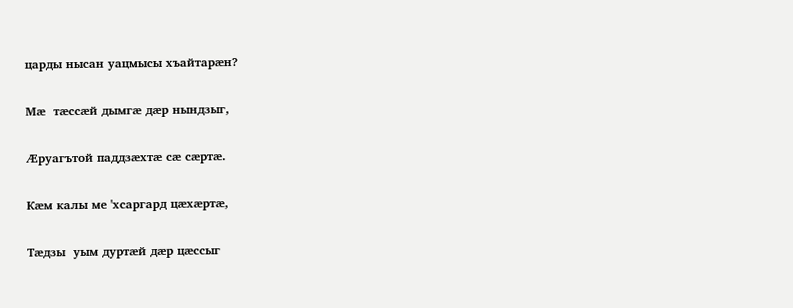царды нысан уацмысы хъайтарæн?

Мæ  тæссæй дымгæ дæр нындзыг,

Æруагътой паддзæхтæ сæ сæртæ.

Кæм калы ме 'хсаргард цæхæртæ,

Тæдзы  уым дуртæй дæр цæссыг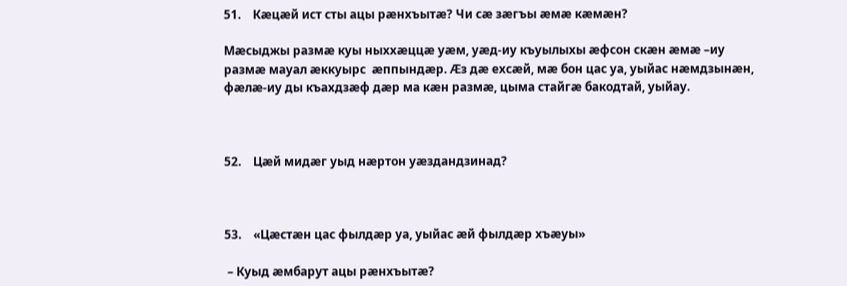51.    Кæцæй ист сты ацы рæнхъытæ? Чи сæ зæгъы æмæ кæмæн?

Мæсыджы размæ куы ныххæццæ уæм, уæд-иу къуылыхы æфсон скæн æмæ –иу размæ мауал æккуырс  æппындæр. Æз дæ ехсæй, мæ бон цас уа, уыйас нæмдзынæн, фæлæ-иу ды къахдзæф дæр ма кæн размæ, цыма стайгæ бакодтай, уыйау.



52.    Цæй мидæг уыд нæртон уæздандзинад?



53.    «Цæстæн цас фылдæр уа, уыйас æй фылдæр хъæуы»

 – Куыд æмбарут ацы рæнхъытæ?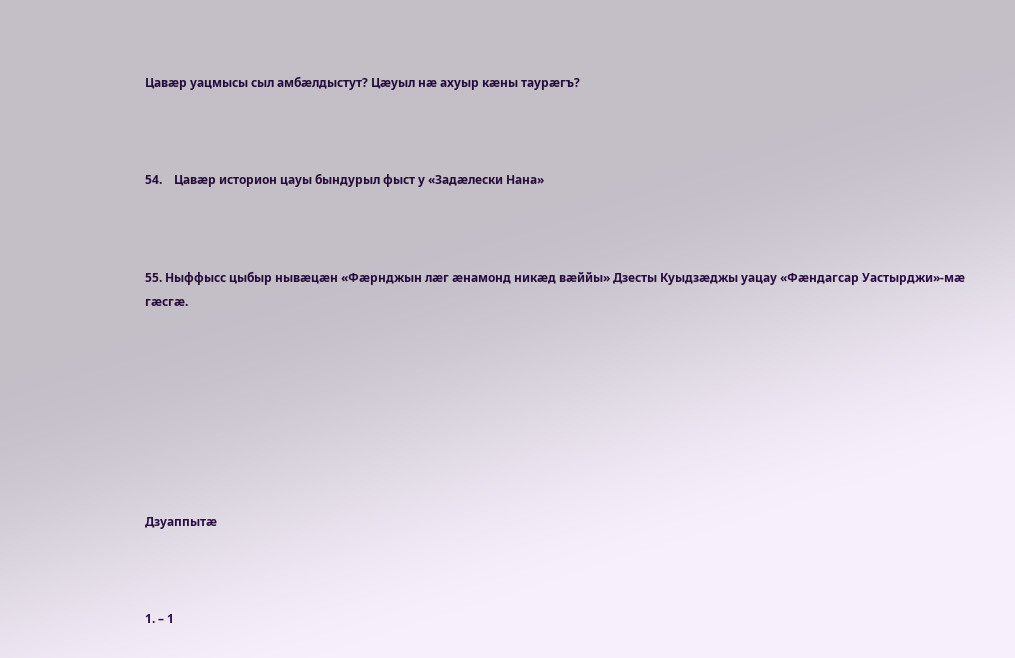Цавæр уацмысы сыл амбæлдыстут? Цæуыл нæ ахуыр кæны таурæгъ?



54.    Цавæр историон цауы бындурыл фыст у «Задæлески Нана»



55. Ныффысс цыбыр нывæцæн «Фæрнджын лæг æнамонд никæд вæййы» Дзесты Куыдзæджы уацау «Фæндагсар Уастырджи»-мæ гæсгæ.








Дзуаппытæ



1. – 1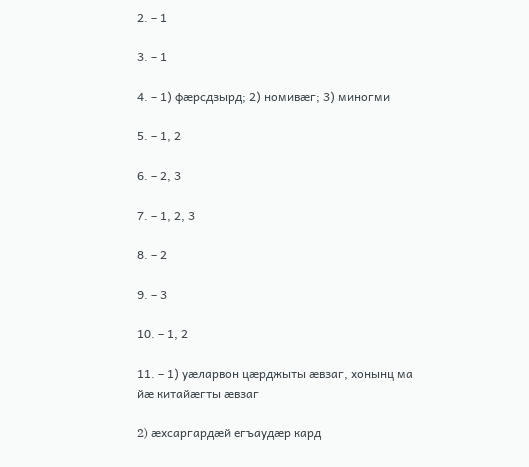2. – 1

3. – 1

4. – 1) фæрсдзырд; 2) номивæг; 3) миногми

5. – 1, 2

6. – 2, 3

7. – 1, 2, 3

8. – 2

9. – 3

10. – 1, 2

11. – 1) уæларвон цæрджыты æвзаг, хонынц ма йæ китайæгты æвзаг

2) æхсаргардæй егъаудæр кард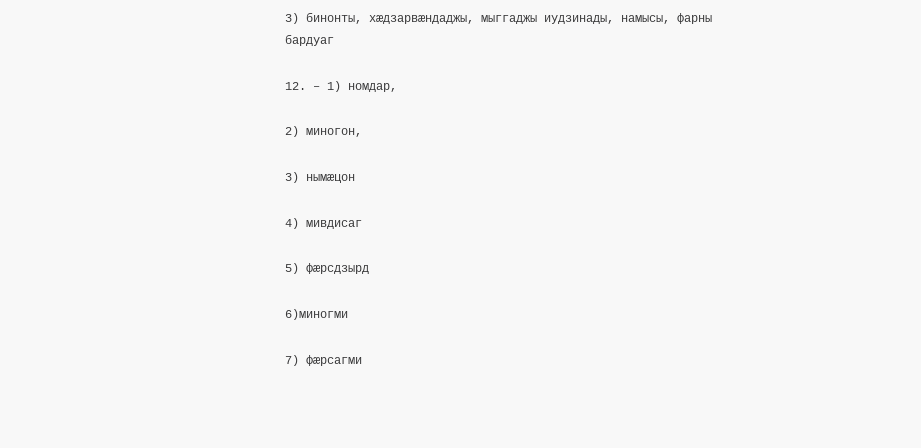3) бинонты, хæдзарвæндаджы, мыггаджы иудзинады, намысы, фарны бардуаг

12. – 1) номдар,

2) миногон,

3) нымæцон

4) мивдисаг

5) фæрсдзырд

6)миногми

7) фæрсагми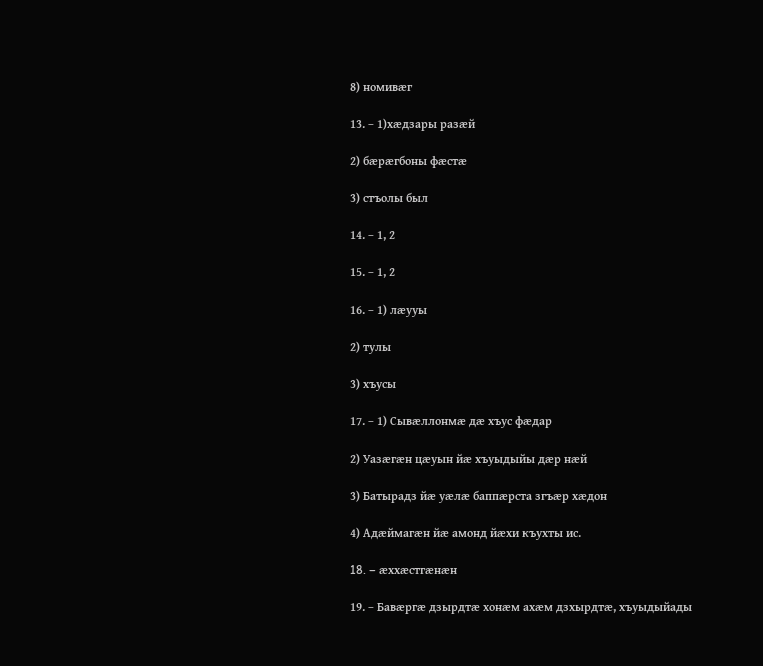8) номивæг

13. – 1)хæдзары разæй

2) бæрæгбоны фæстæ

3) стъолы был

14. – 1, 2

15. – 1, 2

16. – 1) лæууы

2) тулы

3) хъусы

17. – 1) Сывæллонмæ дæ хъус фæдар

2) Уазæгæн цæуын йæ хъуыдыйы дæр нæй

3) Батырадз йæ уæлæ баппæрста згъæр хæдон

4) Адæймагæн йæ амонд йæхи къухты ис.

18. – æххæстгæнæн

19. – Бавæргæ дзырдтæ хонæм ахæм дзхырдтæ, хъуыдыйады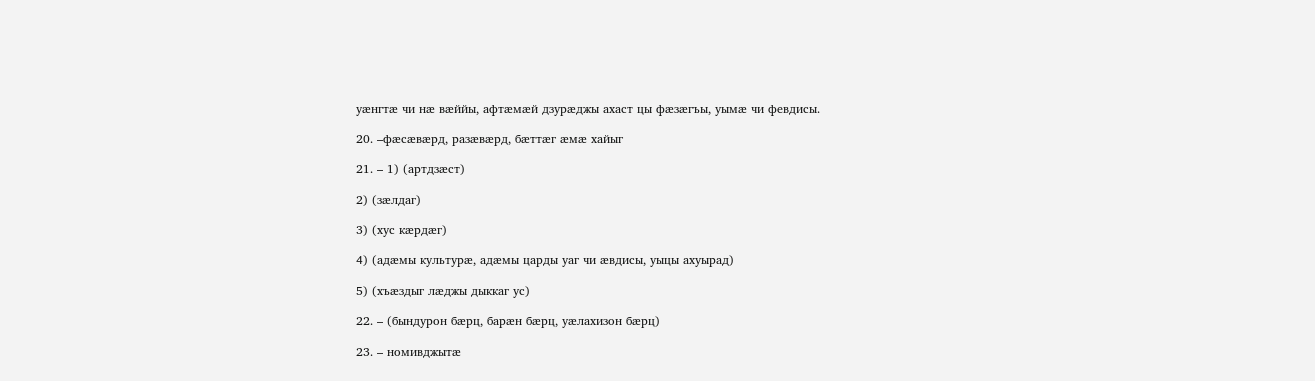уæнгтæ чи нæ вæййы, афтæмæй дзурæджы ахаст цы фæзæгъы, уымæ чи февдисы.

20. –фæсæвæрд, разæвæрд, бæттæг æмæ хайыг

21. – 1) (артдзæст)

2) (зæлдаг)

3) (хус кæрдæг)

4) (адæмы культурæ, адæмы царды уаг чи æвдисы, уыцы ахуырад)

5) (хъæздыг лæджы дыккаг ус)

22. – (бындурон бæрц, барæн бæрц, уæлахизон бæрц)

23. – номивджытæ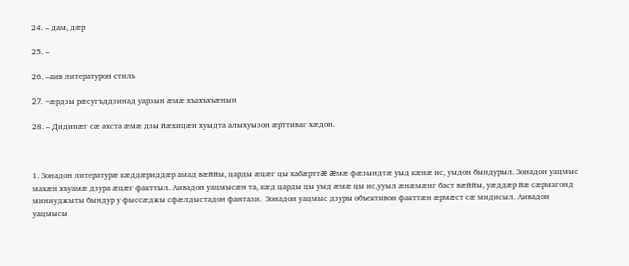24. – дам, дæр

25. –

26. –аив литературон стиль

27. –æрдзы рæсугъддзинад уарзын æмæ хъахъхъæнын

28. – Дидинæг сæ ахста æмæ дзы йæхицæн хуыдта алыхуызон æрттиваг хæдон.



1. Зонадон литературæ кæддæриддæр амад вæййы, царды æцæг цы хабæрттæ æмæ фæзындтæ уыд кæнæ ис, уыдон бындурыл. Зонадон уацмыс махæн хъуамæ дзура æцæг факттыл. Аивадон уацмысæн та, кæд царды цы уыд æмæ цы ис,ууыл æнæмæнг баст вæййы, уæддæр йæ сæрмагонд миниуджыты бындур у фыссæджы сфæлдыстадон фантази.  Зонадон уацмыс дзуры объективон факттæн æрмæст сæ мидисыл. Аивадон уацмысы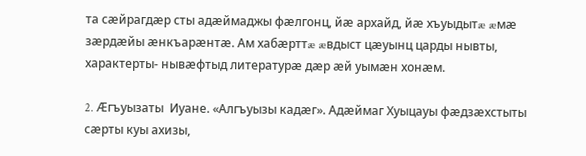та сæйрагдæр сты адæймаджы фæлгонц, йæ архайд, йæ хъуыдытæ æмæ зæрдæйы æнкъарæнтæ. Ам хабæрттæ æвдыст цæуынц царды нывты, характерты- нывæфтыд литературæ дæр æй уымæн хонæм.

2. Æгъуызаты  Иуане. «Алгъуызы кадæг». Адæймаг Хуыцауы фæдзæхстыты сæрты куы ахизы,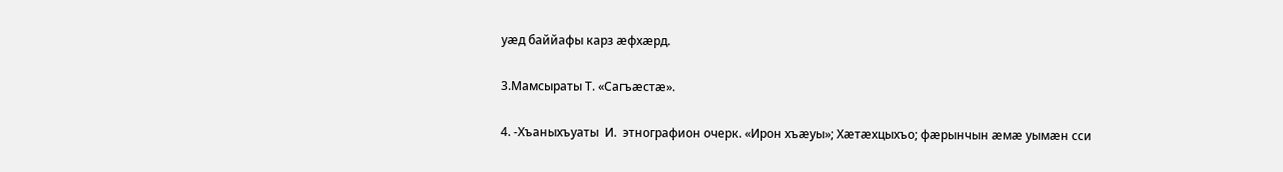уæд баййафы карз æфхæрд.

3.Мамсыраты Т. «Сагъæстæ».

4. -Хъаныхъуаты  И.  этнографион очерк. «Ирон хъæуы»; Хæтæхцыхъо; фæрынчын æмæ уымæн сси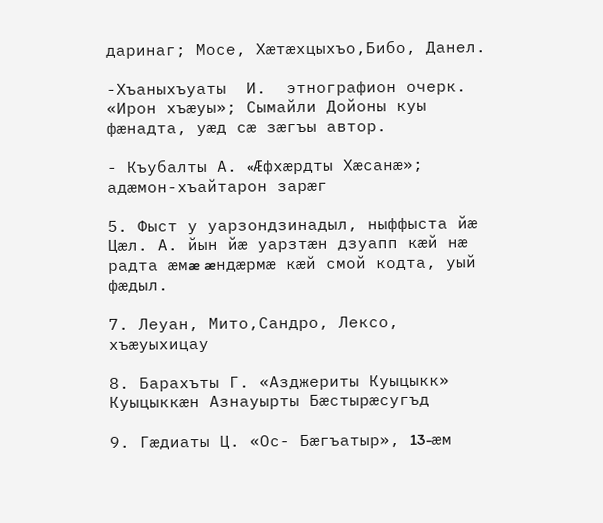даринаг; Мосе, Хæтæхцыхъо,Бибо, Данел.

-Хъаныхъуаты  И.  этнографион очерк. «Ирон хъæуы»; Сымайли Дойоны куы фæнадта, уæд сæ зæгъы автор.

- Къубалты А. «Æфхæрдты Хæсанæ»; адæмон-хъайтарон зарæг

5. Фыст у уарзондзинадыл, ныффыста йæ Цæл. А. йын йæ уарзтæн дзуапп кæй нæ радта æмæ æндæрмæ кæй смой кодта, уый фæдыл.

7. Леуан, Мито,Сандро, Лексо, хъæуыхицау

8. Барахъты Г. «Азджериты Куыцыкк» Куыцыккæн Азнауырты Бæстырæсугъд

9. Гæдиаты Ц. «Ос- Бæгъатыр», 13-æм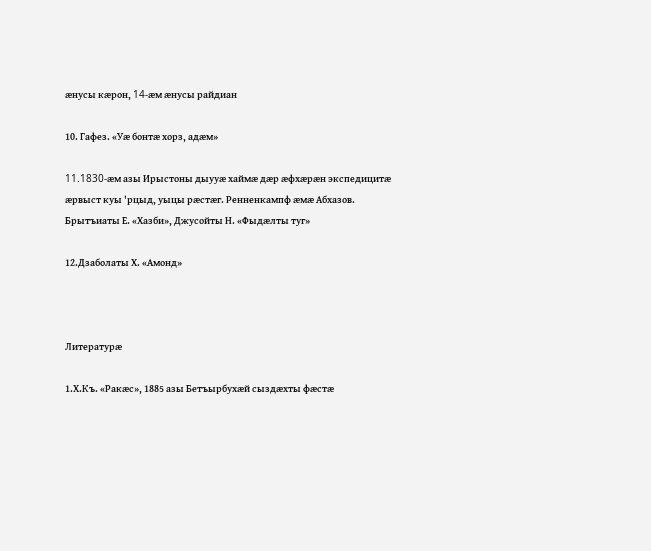æнусы кæрон, 14-æм æнусы райдиан

10. Гафез. «Уæ бонтæ хорз, адæм»

11.1830-æм азы Ирыстоны дыууæ хаймæ дæр æфхæрæн экспедицитæ æрвыст куы 'рцыд, уыцы рæстæг. Ренненкампф æмæ Абхазов. Брытъиаты Е. «Хазби», Джусойты Н. «Фыдæлты туг»

12.Дзаболаты Х. «Амонд»



Литературæ

1.Х.Къ. «Ракæс», 1885 азы Бетъырбухæй сыздæхты фæстæ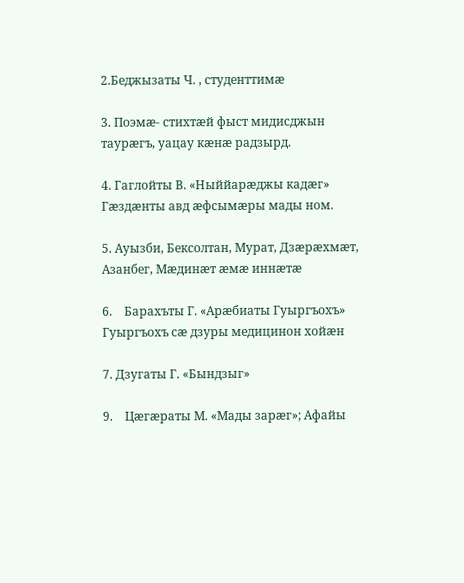2.Беджызаты Ч. , студенттимæ

3. Поэмæ- стихтæй фыст мидисджын таурæгъ, уацау кæнæ радзырд.

4. Гаглойты В. «Ныййарæджы кадæг» Гæздæнты авд æфсымæры мады ном.

5. Ауызби, Бексолтан, Мурат, Дзæрæхмæт, Азанбег, Мæдинæт æмæ иннæтæ

6.    Барахъты Г. «Арæбиаты Гуыргъохъ» Гуыргъохъ сæ дзуры медицинон хойæн

7. Дзугаты Г. «Бындзыг»

9.    Цæгæраты М. «Мады зарæг»; Афайы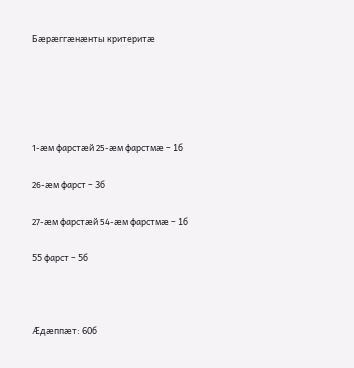Бæрæггæнæнты критеритæ





1-æм фарстæй 25-æм фарстмæ – 1б

26-æм фарст – 3б

27-æм фарстæй 54-æм фарстмæ – 1б

55 фарст – 5б



Æдæппæт: 60б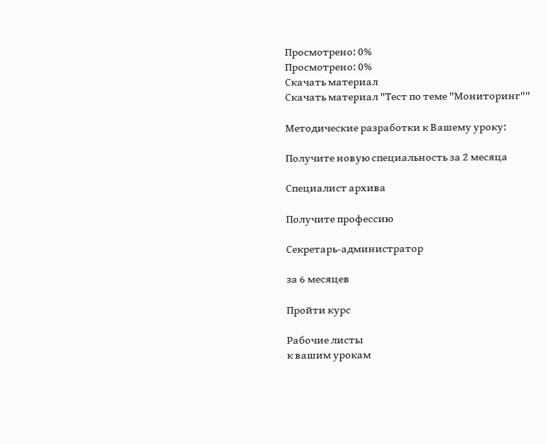Просмотрено: 0%
Просмотрено: 0%
Скачать материал
Скачать материал "Тест по теме "Мониторинг""

Методические разработки к Вашему уроку:

Получите новую специальность за 2 месяца

Специалист архива

Получите профессию

Секретарь-администратор

за 6 месяцев

Пройти курс

Рабочие листы
к вашим урокам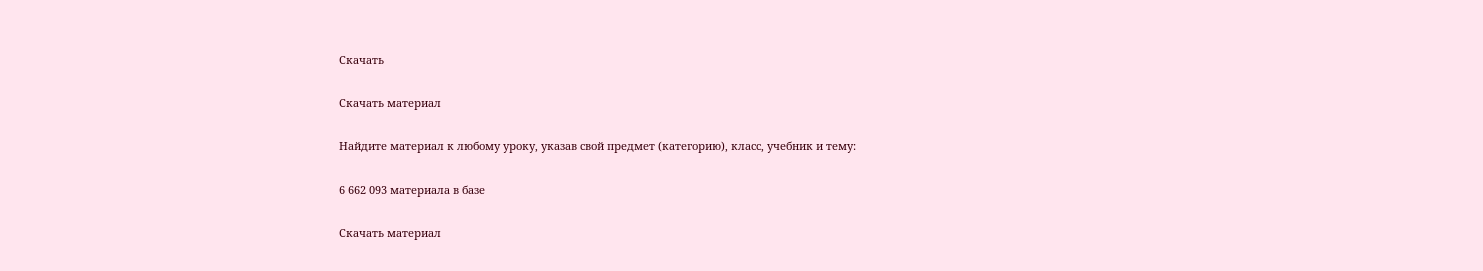Скачать

Скачать материал

Найдите материал к любому уроку, указав свой предмет (категорию), класс, учебник и тему:

6 662 093 материала в базе

Скачать материал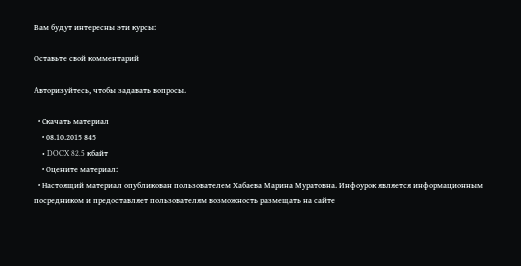Вам будут интересны эти курсы:

Оставьте свой комментарий

Авторизуйтесь, чтобы задавать вопросы.

  • Скачать материал
    • 08.10.2015 845
    • DOCX 82.5 кбайт
    • Оцените материал:
  • Настоящий материал опубликован пользователем Хабаева Марина Муратовна. Инфоурок является информационным посредником и предоставляет пользователям возможность размещать на сайте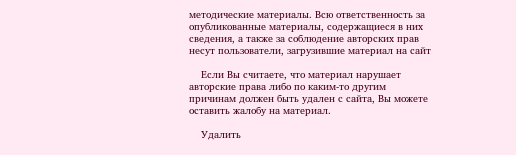методические материалы. Всю ответственность за опубликованные материалы, содержащиеся в них сведения, а также за соблюдение авторских прав несут пользователи, загрузившие материал на сайт

    Если Вы считаете, что материал нарушает авторские права либо по каким-то другим причинам должен быть удален с сайта, Вы можете оставить жалобу на материал.

    Удалить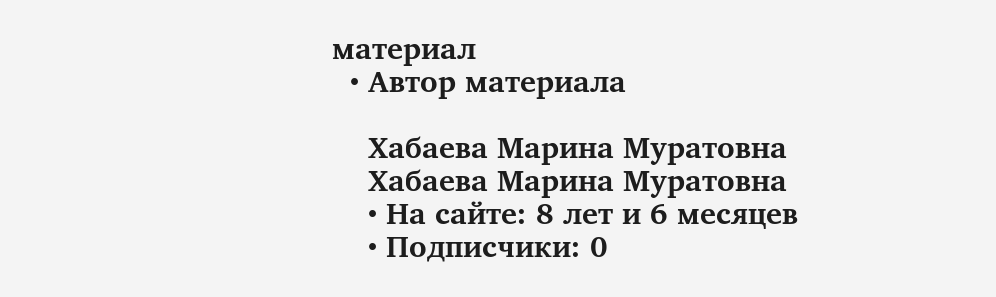материал
  • Автор материала

    Хабаева Марина Муратовна
    Хабаева Марина Муратовна
    • На сайте: 8 лет и 6 месяцев
    • Подписчики: 0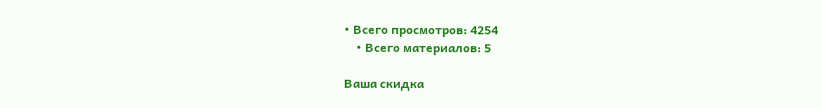• Всего просмотров: 4254
    • Всего материалов: 5

Ваша скидка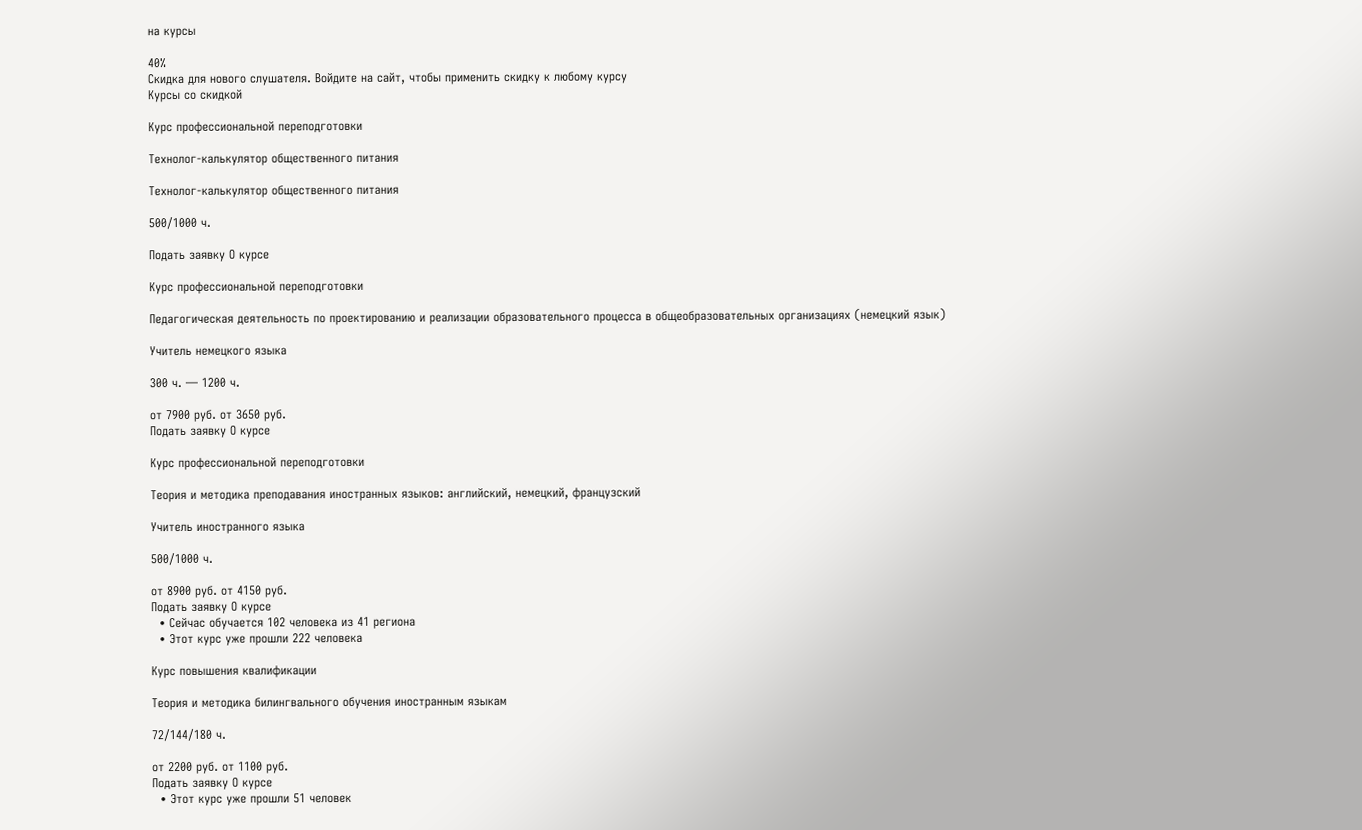на курсы

40%
Скидка для нового слушателя. Войдите на сайт, чтобы применить скидку к любому курсу
Курсы со скидкой

Курс профессиональной переподготовки

Технолог-калькулятор общественного питания

Технолог-калькулятор общественного питания

500/1000 ч.

Подать заявку О курсе

Курс профессиональной переподготовки

Педагогическая деятельность по проектированию и реализации образовательного процесса в общеобразовательных организациях (немецкий язык)

Учитель немецкого языка

300 ч. — 1200 ч.

от 7900 руб. от 3650 руб.
Подать заявку О курсе

Курс профессиональной переподготовки

Теория и методика преподавания иностранных языков: английский, немецкий, французский

Учитель иностранного языка

500/1000 ч.

от 8900 руб. от 4150 руб.
Подать заявку О курсе
  • Сейчас обучается 102 человека из 41 региона
  • Этот курс уже прошли 222 человека

Курс повышения квалификации

Теория и методика билингвального обучения иностранным языкам

72/144/180 ч.

от 2200 руб. от 1100 руб.
Подать заявку О курсе
  • Этот курс уже прошли 51 человек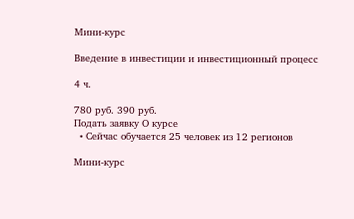Мини-курс

Введение в инвестиции и инвестиционный процесс

4 ч.

780 руб. 390 руб.
Подать заявку О курсе
  • Сейчас обучается 25 человек из 12 регионов

Мини-курс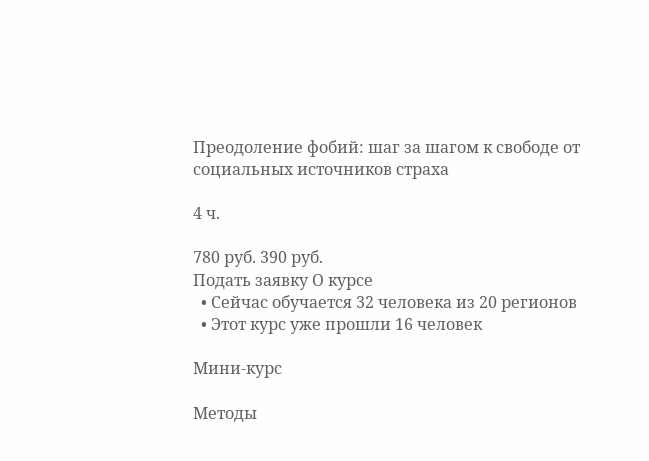Преодоление фобий: шаг за шагом к свободе от социальных источников страха

4 ч.

780 руб. 390 руб.
Подать заявку О курсе
  • Сейчас обучается 32 человека из 20 регионов
  • Этот курс уже прошли 16 человек

Мини-курс

Методы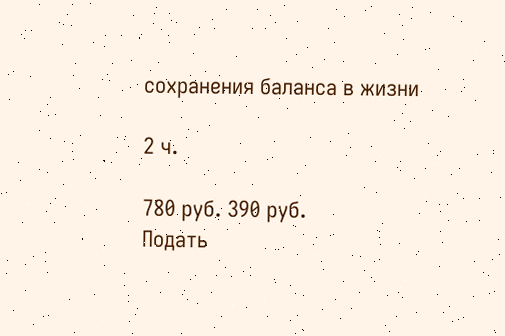сохранения баланса в жизни

2 ч.

780 руб. 390 руб.
Подать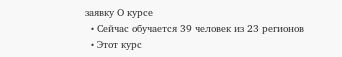заявку О курсе
  • Сейчас обучается 39 человек из 23 регионов
  • Этот курс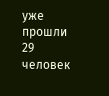уже прошли 29 человек